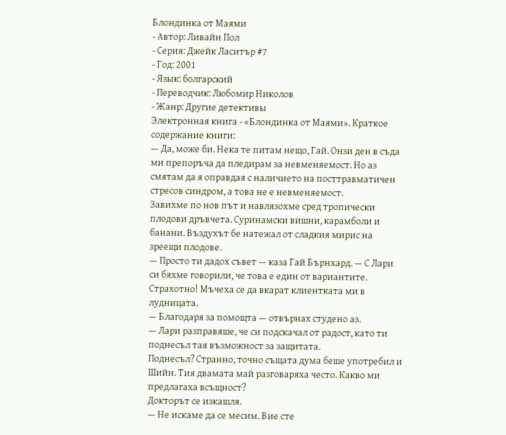Блондинка от Маями
- Автор: Ливайн Пол
- Серия: Джейк Ласитър #7
- Год: 2001
- Язык: болгарский
- Переводчик: Любомир Николов
- Жанр: Другие детективы
Электронная книга - «Блондинка от Маями». Краткое содержание книги:
— Да, може би. Нека те питам нещо, Гай. Онзи ден в съда ми препоръча да пледирам за невменяемост. Но аз смятам да я оправдая с наличието на посттравматичен стресов синдром, а това не е невменяемост.
Завихме по нов път и навлязохме сред тропически плодови дръвчета. Суринамски вишни, карамболи и банани. Въздухът бе натежал от сладкия мирис на зреещи плодове.
— Просто ти дадох съвет — каза Гай Бърнхард. — С Лари си бяхме говорили, че това е един от вариантите.
Страхотно! Мъчеха се да вкарат клиентката ми в лудницата.
— Благодаря за помощта — отвърнах студено аз.
— Лари разправяше, че си подскачал от радост, като ти поднесъл тая възможност за защитата.
Поднесъл? Странно, точно същата дума беше употребил и Шийн. Тия двамата май разговаряха често. Какво ми предлагаха всъщност?
Докторът се изкашля.
— Не искаме да се месим. Вие сте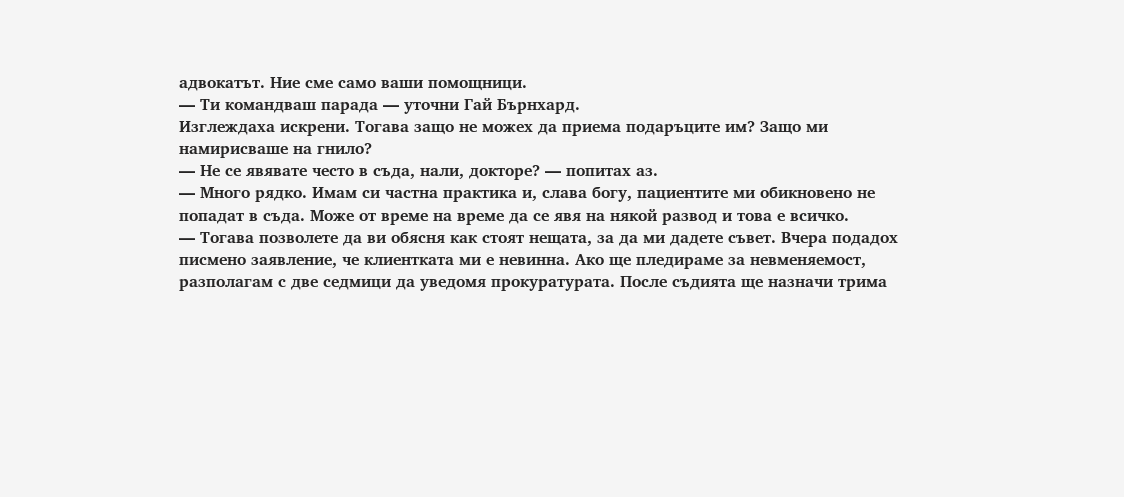адвокатът. Ние сме само ваши помощници.
— Ти командваш парада — уточни Гай Бърнхард.
Изглеждаха искрени. Тогава защо не можех да приема подаръците им? Защо ми намирисваше на гнило?
— Не се явявате често в съда, нали, докторе? — попитах аз.
— Много рядко. Имам си частна практика и, слава богу, пациентите ми обикновено не попадат в съда. Може от време на време да се явя на някой развод и това е всичко.
— Тогава позволете да ви обясня как стоят нещата, за да ми дадете съвет. Вчера подадох писмено заявление, че клиентката ми е невинна. Ако ще пледираме за невменяемост, разполагам с две седмици да уведомя прокуратурата. После съдията ще назначи трима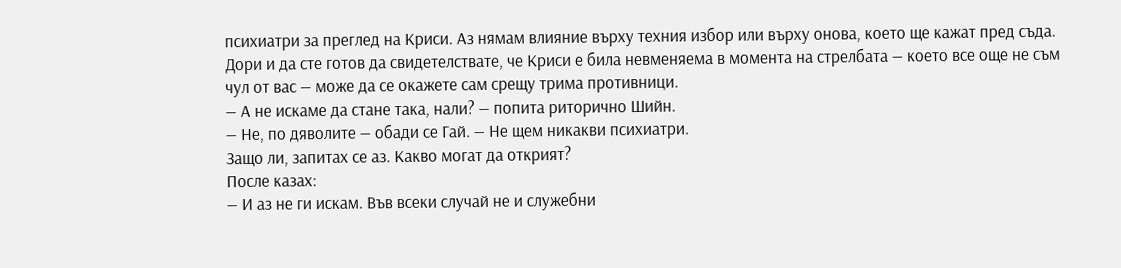психиатри за преглед на Криси. Аз нямам влияние върху техния избор или върху онова, което ще кажат пред съда. Дори и да сте готов да свидетелствате, че Криси е била невменяема в момента на стрелбата — което все още не съм чул от вас — може да се окажете сам срещу трима противници.
— А не искаме да стане така, нали? — попита риторично Шийн.
— Не, по дяволите — обади се Гай. — Не щем никакви психиатри.
Защо ли, запитах се аз. Какво могат да открият?
После казах:
— И аз не ги искам. Във всеки случай не и служебни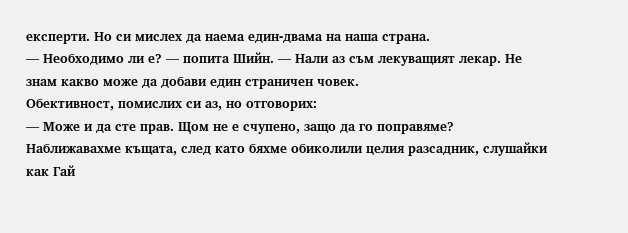експерти. Но си мислех да наема един-двама на наша страна.
— Необходимо ли е? — попита Шийн. — Нали аз съм лекуващият лекар. Не знам какво може да добави един страничен човек.
Обективност, помислих си аз, но отговорих:
— Може и да сте прав. Щом не е счупено, защо да го поправяме?
Наближавахме къщата, след като бяхме обиколили целия разсадник, слушайки как Гай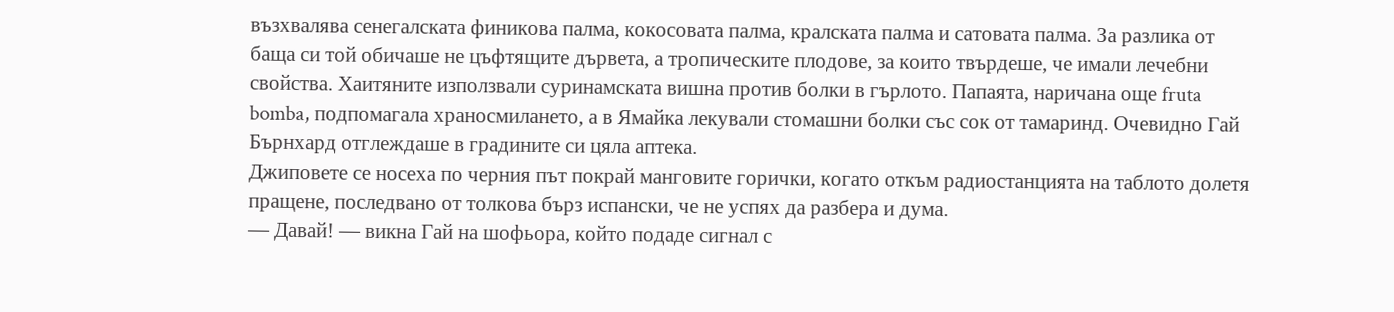възхвалява сенегалската финикова палма, кокосовата палма, кралската палма и сатовата палма. За разлика от баща си той обичаше не цъфтящите дървета, а тропическите плодове, за които твърдеше, че имали лечебни свойства. Хаитяните използвали суринамската вишна против болки в гърлото. Папаята, наричана още fruta bomba, подпомагала храносмилането, а в Ямайка лекували стомашни болки със сок от тамаринд. Очевидно Гай Бърнхард отглеждаше в градините си цяла аптека.
Джиповете се носеха по черния път покрай манговите горички, когато откъм радиостанцията на таблото долетя пращене, последвано от толкова бърз испански, че не успях да разбера и дума.
— Давай! — викна Гай на шофьора, който подаде сигнал с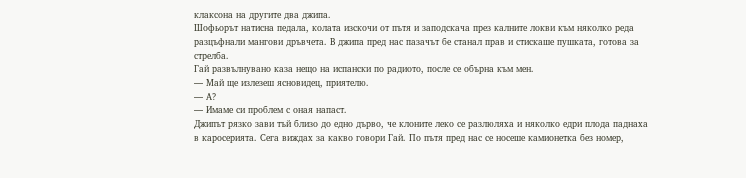клаксона на другите два джипа.
Шофьорът натисна педала, колата изскочи от пътя и заподскача през калните локви към няколко реда разцъфнали мангови дръвчета. В джипа пред нас пазачът бе станал прав и стискаше пушката, готова за стрелба.
Гай развълнувано каза нещо на испански по радиото, после се обърна към мен.
— Май ще излезеш ясновидец, приятелю.
— А?
— Имаме си проблем с оная напаст.
Джипът рязко зави тъй близо до едно дърво, че клоните леко се разлюляха и няколко едри плода паднаха в каросерията. Сега виждах за какво говори Гай. По пътя пред нас се носеше камионетка без номер,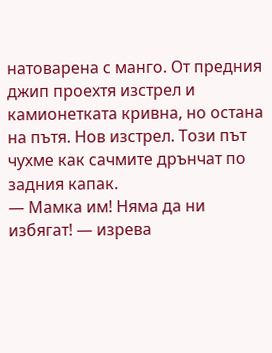натоварена с манго. От предния джип проехтя изстрел и камионетката кривна, но остана на пътя. Нов изстрел. Този път чухме как сачмите дрънчат по задния капак.
— Мамка им! Няма да ни избягат! — изрева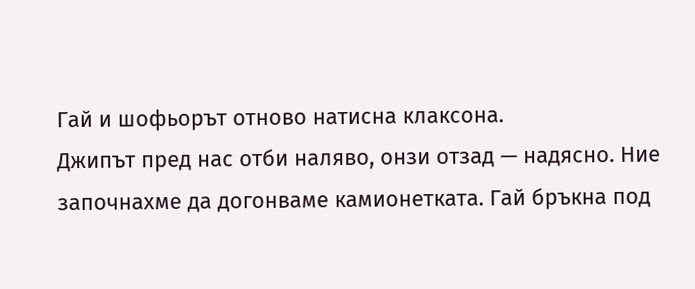Гай и шофьорът отново натисна клаксона.
Джипът пред нас отби наляво, онзи отзад — надясно. Ние започнахме да догонваме камионетката. Гай бръкна под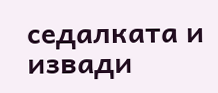седалката и извади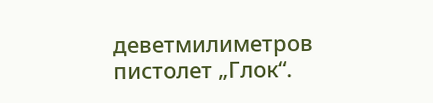деветмилиметров пистолет „Глок“.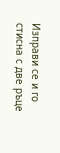Изправи се и го стисна с две ръце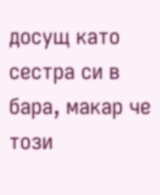досущ като сестра си в бара, макар че този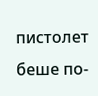пистолет беше по-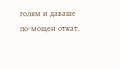голям и даваше по-мощен откат.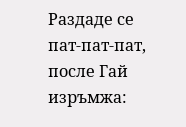Раздаде се пат-пат-пат, после Гай изръмжа: